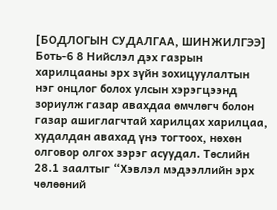[БОДЛОГЫН СУДАЛГАА, ШИНЖИЛГЭЭ] Боть-6 8 Нийслэл дэх газрын харилцааны эрх зүйн зохицуулалтын нэг онцлог болох улсын хэрэгцээнд зориулж газар авахдаа өмчлөгч болон газар ашиглагчтай харилцах харилцаа, худалдан авахад үнэ тогтоох, нөхөн олговор олгох зэрэг асуудал. Төслийн 28.1 заалтыг “Хэвлэл мэдээллийн эрх чөлөөний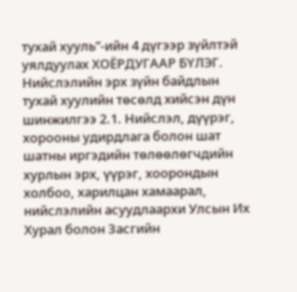тухай хууль”-ийн 4 дүгээр зүйлтэй уялдуулах ХОЁРДУГААР БҮЛЭГ. Нийслэлийн эрх зүйн байдлын тухай хуулийн төсөлд хийсэн дүн шинжилгээ 2.1. Нийслэл, дүүрэг, хорооны удирдлага болон шат шатны иргэдийн төлөөлөгчдийн хурлын эрх, үүрэг, хоорондын холбоо, харилцан хамаарал, нийслэлийн асуудлаархи Улсын Их Хурал болон Засгийн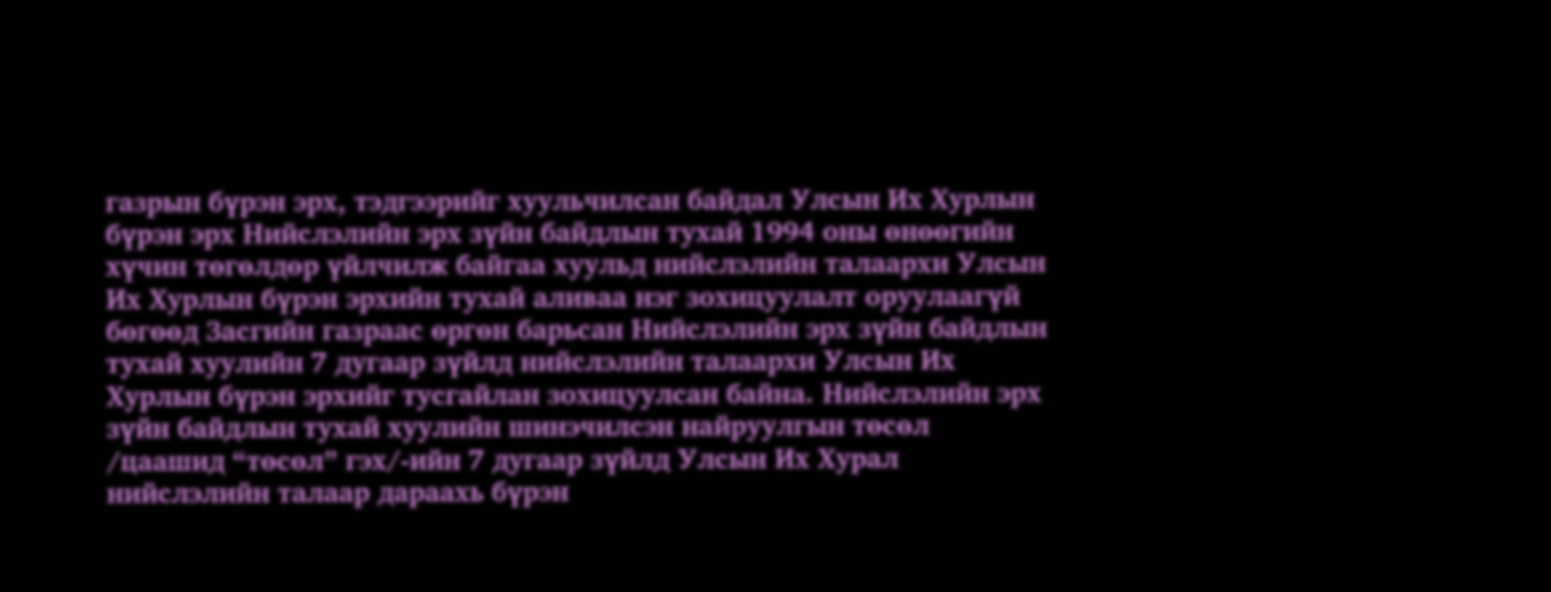газрын бүрэн эрх, тэдгээрийг хуульчилсан байдал Улсын Их Хурлын бүрэн эрх Нийслэлийн эрх зүйн байдлын тухай 1994 оны өнөөгийн хүчин төгөлдөр үйлчилж байгаа хуульд нийслэлийн талаархи Улсын Их Хурлын бүрэн эрхийн тухай аливаа нэг зохицуулалт оруулаагүй бөгөөд Засгийн газраас өргөн барьсан Нийслэлийн эрх зүйн байдлын тухай хуулийн 7 дугаар зүйлд нийслэлийн талаархи Улсын Их Хурлын бүрэн эрхийг тусгайлан зохицуулсан байна. Нийслэлийн эрх зүйн байдлын тухай хуулийн шинэчилсэн найруулгын төсөл /цаашид “төсөл” гэх/-ийн 7 дугаар зүйлд Улсын Их Хурал нийслэлийн талаар дараахь бүрэн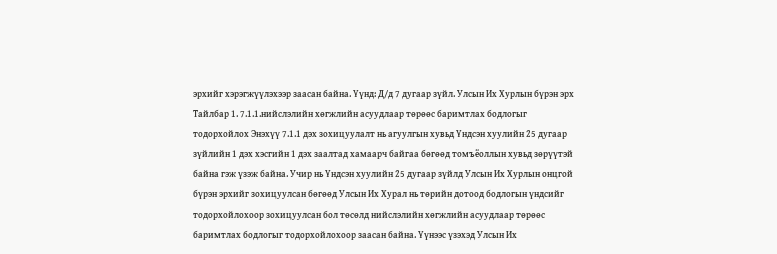эрхийг хэрэгжүүлэхээр заасан байна. Үүнд: Д/д 7 дугаар зүйл. Улсын Их Хурлын бүрэн эрх Тайлбар 1. 7.1.1.нийслэлийн хөгжлийн асуудлаар төрөөс баримтлах бодлогыг тодорхойлох Энэхүү 7.1.1 дэх зохицуулалт нь агуулгын хувьд Үндсэн хуулийн 25 дугаар зүйлийн 1 дэх хэсгийн 1 дэх заалтад хамаарч байгаа бөгөөд томъёоллын хувьд зөрүүтэй байна гэж үзэж байна. Учир нь Үндсэн хуулийн 25 дугаар зүйлд Улсын Их Хурлын онцгой бүрэн эрхийг зохицуулсан бөгөөд Улсын Их Хурал нь төрийн дотоод бодлогын үндсийг тодорхойлохоор зохицуулсан бол төсөлд нийслэлийн хөгжлийн асуудлаар төрөөс баримтлах бодлогыг тодорхойлохоор заасан байна. Үүнээс үзэхэд Улсын Их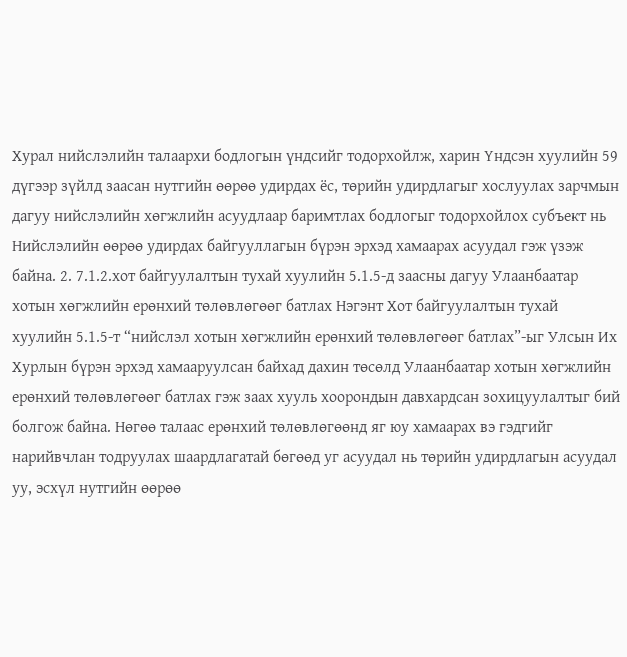Хурал нийслэлийн талаархи бодлогын үндсийг тодорхойлж, харин Үндсэн хуулийн 59 дүгээр зүйлд заасан нутгийн өөрөө удирдах ёс, төрийн удирдлагыг хослуулах зарчмын дагуу нийслэлийн хөгжлийн асуудлаар баримтлах бодлогыг тодорхойлох субъект нь Нийслэлийн өөрөө удирдах байгууллагын бүрэн эрхэд хамаарах асуудал гэж үзэж байна. 2. 7.1.2.хот байгуулалтын тухай хуулийн 5.1.5-д заасны дагуу Улаанбаатар хотын хөгжлийн ерөнхий төлөвлөгөөг батлах Нэгэнт Хот байгуулалтын тухай хуулийн 5.1.5-т “нийслэл хотын хөгжлийн ерөнхий төлөвлөгөөг батлах”-ыг Улсын Их Хурлын бүрэн эрхэд хамааруулсан байхад дахин төсөлд Улаанбаатар хотын хөгжлийн ерөнхий төлөвлөгөөг батлах гэж заах хууль хоорондын давхардсан зохицуулалтыг бий болгож байна. Нөгөө талаас ерөнхий төлөвлөгөөнд яг юу хамаарах вэ гэдгийг нарийвчлан тодруулах шаардлагатай бөгөөд уг асуудал нь төрийн удирдлагын асуудал уу, эсхүл нутгийн өөрөө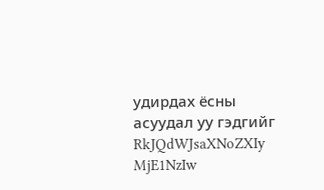удирдах ёсны асуудал уу гэдгийг
RkJQdWJsaXNoZXIy MjE1NzIw